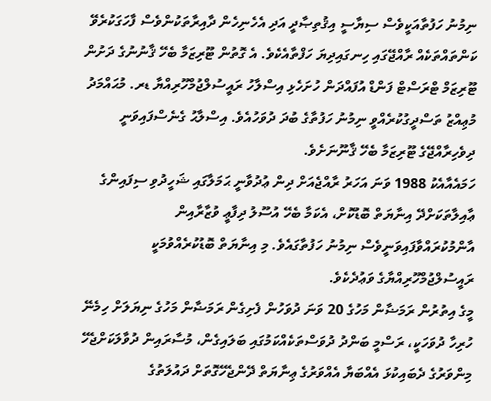ނިމުނު ހަފުތާއަކީވެސް ސިޔާސީ އިޤުތިޞާދީ އަދި އެހެނިހެން ދާއިރާތަކުންވެސް ފާހަގަކުރެވޭ ކަންތައްތަކެއް ރާއްޖޭގައި ހިނގައިދިޔަ ހަފްތާއެކެވެ. އެ ގޮތުން ޓޫރިޒަމާ ބެހޭ ޤާނުނުގެ ދަށުން ޓޫރިޒަމް ޓްރަސްޓް ފަންޑް އުފައްދަން ހުށަހެޅި އިސްލާހު ރައީސުލްޖުމްހޫރިއްޔާ ޑރ. މުޙައްމަދު މުޢިއްޒު ތަސްދީގުކުރެއްވީ ނިމުނު ހަފުތާގެ ބުދަ ދުވަހުއެވެ. އިސްލާޙު ގެނެސްފައިވަނީ ދިވެހިރާއްޖޭގެ ޓޫރިޒަމާ ބެހޭ ޤާނޫނަށެވެ.
ހަމައެއާއެކު 1988 ވަނަ އަހަރު ރާއްޖެއަށް ދިން ޢުދުވާނީ ޙަމަލާގައި ޝަހީދުވި ސިފައިންގެ ޢާއިލާތަކަށްދޭ އިނާޔަތް ބޮޑުކޮށް، އެކަމާ ބެހޭ އުސޫލު ދިފާޢީ ވުޒާރާއިން އާންމުކުރައްވާފައިވަނީވެސް ނިމުނު ހަފުތާގައެވެ. މި އިނާޔަތް ބޮޑުކުރެއްވުމަކީ ރައީސުލްޖުމްހޫރިއްޔާގެ ވަޢުދެކެވެ.
މީގެ އިތުރުން ރަމަޟާން މަހުގެ 20 ވަނަ ދުވަހުން ފެށިގެން ރަމަޟާން މަހުގެ ނިޔަލަށް ހިމެނޭ ހުރިހާ ދުވަހަކީ، ރަސްމީ ބަންދު ދުވަސްތަކެއްކަމުގައި ބަލައިގެން، މުސާރައިން ދުވާލަކަށްޖެހޭ މިންވަރުގެ ދެބައިކުޅަ އެއްބަޔާ އެއްވަރުގެ ޢިނާޔަތް ދޭންޖެހޭގޮތަށް ދައުލަތުގެ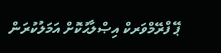ޕޭ ފްރޭމްވަރކް އިޞްލާޙުކޮށް އަމަލުކުރަން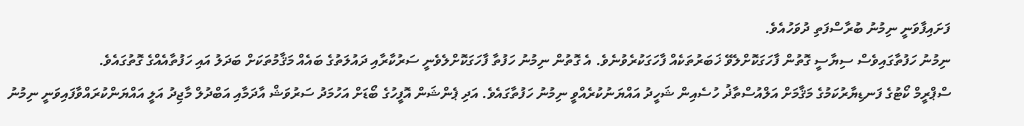ފަށައިފާވަނީ ނިމުނު ބުރާސްފަތި ދުވަހުއެވެ.
ނިމުނު ހަފުތާގައިވެސް ސިޔާސީ ގޮތުން ފާހަގަކޮށްލެވޭ ޚަބަރުތަކެއް ފާހަގަކުރެވުނެވެ. އެ ގޮތުން ނިމުނު ހަފުތާ ފާހަގަކޮށްލެވެނީ ސަރުކާރާއި ދައުލަތުގެ ބައެއް މަޤާމުތަކަށް ބަދަލު އައި ހަފުތާއެއްގެ ގޮތުގައެވެ.
ސްޕްރީމް ކޯޓުގެ ފަނޑިޔާރުކަމުގެ މަޤާމަށް އަލްއުސްތާޛު ހުސެއިން ޝަހީދު އައްޔަނުކުރެއްވީ ނިމުނު ހަފުތާގައެވެ. އަދި ޕެންޝަން އޮފީހުގެ ބޯޑަށް އަހުމަދު ސަރުވަޝް އާދަމާއި އަބްދުލް މާޖިދު އަލީ އައްޔަންކުރައްވާފައިވަނީ ނިމުނު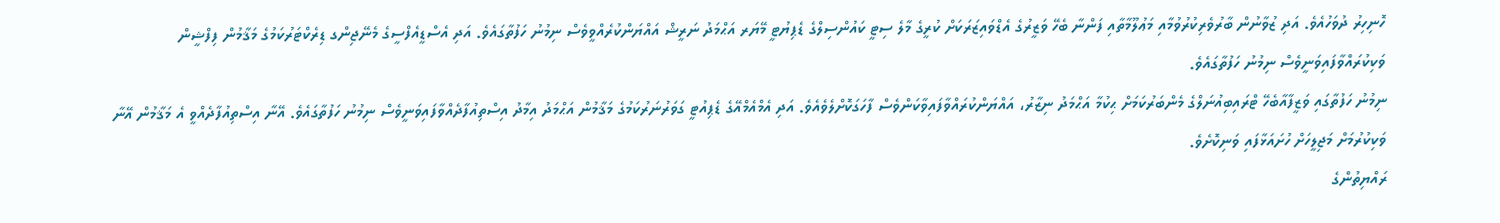ހޮނިހިރު ދުވަހުއެވެ. އަދި ޒުވާނުން ބާރުވެރިކުރުވުމާއި މަޢުލޫމާތާއި ފަންނާ ބެހޭ ވަޒީރުގެ އެޑްވައިޒަރަކަށް ކުރީގެ މާލެ ސިޓީ ކައުންސިލްގެ ޑެޕިޔުޓީ މޭޔަރ އަޙްމަދު ނަރީޝް އައްޔަންކުރެއްވީވެސް ނިމުނު ހަފުތާގައެވެ. އަދި އެސްޑީއެފްސީގެ މެނޭޖިންގ ޑިރެކްޓަރުކަމުގެ މަޤާމުން ފިފްޝީން ވަކިކުރައްވާފައިވަނީވެސް ނިމުނު ހަފުތާގައެވެ.
ނިމުނު ހަފުތާގައި ވަޒީފާއާބެހޭ ޓްރައިބިއުނަލްގެ މެންބަރުކަމަށް ޙިކުމާ އަޙްމަދު ނިޒާރު، އައްޔަންކުރައްވާފައިވާކަންވެސް ފާހަގަކޮށްލެވެއެވެ. އަދި އެމްއެމްއޭގެ ޑެޕިއުޓީ ގަވަރުނަރުކަމުގެ މަޤާމުން އަޙްމަދު އިމާދު އިސްތިއުފާދެއްވާފައިވަނީވެސް ނިމުނު ހަފުތާގައެވެ. އޭނާ އިސްތިއުފާދެއްވީ އެ މަޤާމުން އޭނާ ވަކިކުރުމަށް މަޖިލީހަށް ހުށައަޅާފައި ވަނިކޮށެވެ.
ރައްޔިތުންގެ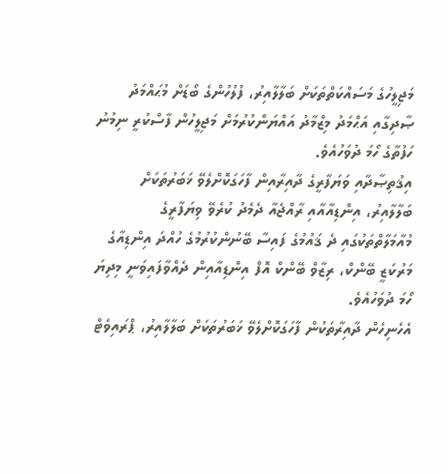މަޖިލީހުގެ މަސައްކަތްތަކަށް ބަލާލާއިރު، ފުލުހުންގެ ބޯޑަށް މުޙައްމަދު ޞާދިގާއި އަޙްމަދު މިޒްމާދު އައްޔަންކުރުމަށް މަޖިލީހުން ފާސްކުރީ ނިމުނު ހަފުތާގެ ހޯމަ ދުވަހުއެވެ.
އިޤުތިޞާދާއި ވަޔަފާރީގެ ދާއިރާއިން ފާހަގަކޮށްލެވޭ ޚަބަރުތަކަށް ބަލާލާއިރު، އިންޑިއާއާއި ރާއްޖެއާ ދެމެދު ކުރެވޭ ވިޔަފާރީގެ މުއާމަލާތްތަކުގައި ދެ ޤައުމުގެ ފައިސާ ބޭނުންކުރުމުގެ ހުއްދަ އިންޑިއާގެ މަރުކަޒީ ބޭންކް، ރިޒާވް ބޭންކް އޮފް އިންޑިއާއިން ދެއްވާފައިވަނީ މިދިޔަ ހޯމަ ދުވަހުއެވެ.
އެހެނިހެން ދާއިރާތަކުން ފާހަގަކޮށްލެވޭ ޚަބަރުތަކަށް ބަލާލާއިރު، ޕްރައިވެޓް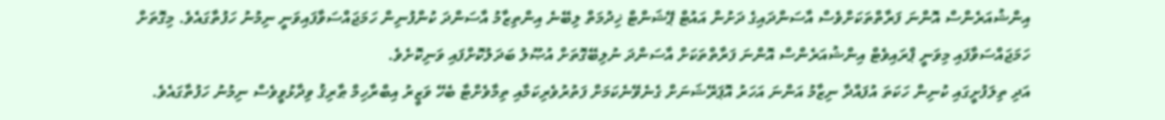އިންޝުއަރެންސް އޮންނަ ފަރާތްތަކަށްވެސް އާސަންދައިގެ ދަށުން އައުޓް ޕޭޝަންޓް ޚިދުމަތް ލިބޭނެ އިންތިޒާމު އާސަންދަ ކުންފުނިން ހަމަޖައްސަވާފައިވަނީ ނިމުނު ހަފުތާގައެވެ. މިގޮތަށް ހަމަޖައްސަވާފައި މިވަނީ ޕްރައިވެޓް އިންޝުއަރެންސް އޮންނަ ފަރާތްތަކަށް އާސަންދަ ނުލިބޭގޮތަށް އުޞޫލު ބަދަލުކޮށްފައި ވަނިކޮށެވެ.
އަދި ތިލަފުށީގައި ކުނިން ހަކަތަ އުފައްދާ ނިޒާމު އަންނަ އަހަރު އޮޕަރޭޝަނަށް ގެނެވޭނެކަމަށް ފަތުރުވެރިކަމާއި ތިމާވެށްޓާ ބެހޭ ވަޒީރު އިބްރާހިމް ޠާރިޤު ވިދާޅުވީވެސް ނިމުނު ހަފުތާގައެވެ.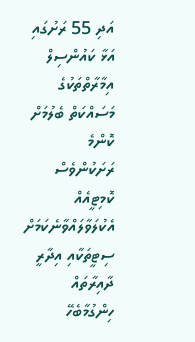އަދި 55 ރަށުގައި އަޅާ ކައުންސިލް އިމާރާތްތަކުގެ މަސައްކަތް ބެލުމަށް ކޮންމެ ރަށަކުންވެސް ކޮމިޓީއެއް އެކުލަވާލައްވާނެކަމަށް ސިޓީތަކާއި އިދާރީ ދާއިރާތައް ހިންގުމާބެހޭ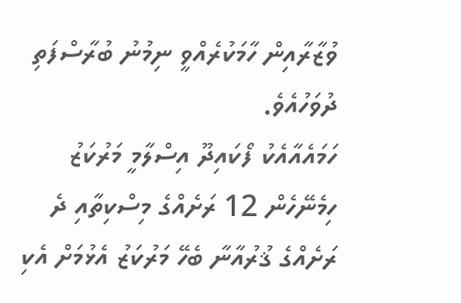ވުޒާރާއިން ހާމަކުރެއްވީ ނިމުނު ބުރާސްފަތި ދުވަހުއެވެ.
ހަމައެއާއެކު ފޯކައިދޫ އިސްލާމީ މަރުކަޒު ހިމެނޭހެން 12 ރަށެއްގެ މިސްކިތާއި ދެ ރަށެއްގެ ޤުރުއާނާ ބެހޭ މަރުކަޒު އެޅުމަށް އެކި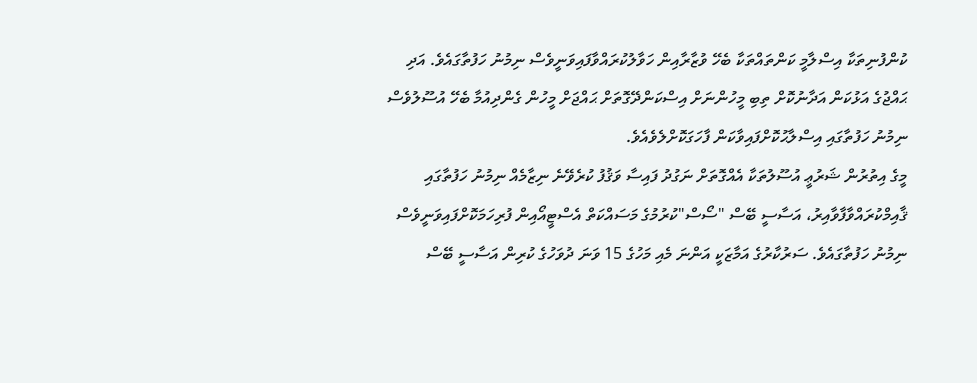ކުންފުނިތަކާ އިސްލާމީ ކަންތައްތަކާ ބެހޭ ވުޒާރާއިން ހަވާލުކުރައްވާފައިވަނީވެސް ނިމުނު ހަފުތާގައެވެ. އަދި ޙައްޖުގެ އަޅުކަން އަދާނުކޮށް ތިބި މީހުންނަށް އިސްކަންދޭގޮތަށް ޙައްޖަށް މީހުން ގެންދިއުމާ ބެހޭ އުސޫލުވެސް ނިމުނު ހަފުތާގައި އިސްލާޙުކޮށްފައިވާކަން ފާހަގަކޮށްލެވެއެވެ.
މީގެ އިތުރުން ޝަރުޢީ އުސޫލުތަކާ އެއްގޮތަށް ނަގުދު ފައިސާ ވަޤުފު ކުރެވޭނެ ނިޒާމެއް ނިމުނު ހަފުތާގައި ޤާއިމްކުރައްވާފާވާއިރު، އަސާސީ ބޭސް "ސޯސް"ކުރުމުގެ މަސައްކަތް އެސްޓީއޯއިން ފުރިހަމަކޮށްފައިވަނީވެސް ނިމުނު ހަފުތާގައެވެ. ސަރުކާރުގެ އަމާޒަކީ އަންނަ މެއި މަހުގެ 15 ވަނަ ދުވަހުގެ ކުރިން އަސާސީ ބޭސް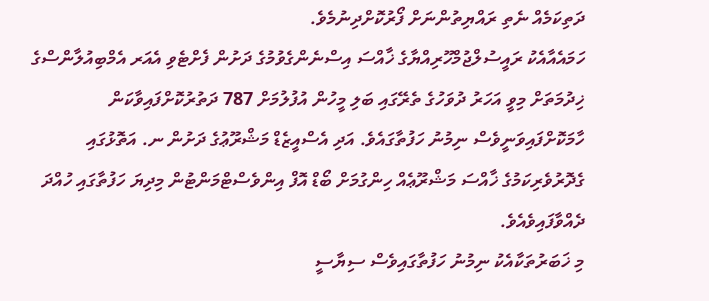ދަތިކަމެއް ނެތި ރައްޔިތުންނަށް ފޯރުކޮށްދިނުމެވެ.
ހަމައެއާއެކު ރައީސުލްޖުމްހޫރިއްޔާގެ ޚާއްސަ އިސްނެންގެވުމުގެ ދަށުން ފެށްޓެވި އެއަރ އެމްބިއުލާންސްގެ ޚިދުމަތަށް މިވީ އަހަރު ދުވަހުގެ ތެރޭގައި ބަލި މީހުން އުފުލުމަށް 787 ދަތުރުކޮށްފައިވާކަން ހާމަކޮށްފައިވަނީވެސް ނިމުނު ހަފުތާގައެވެ. އަދި އެސްއީޒެޑް މަޝްރޫޢުގެ ދަށުން ނ. އަތޮޅުގައި ގެދޮރުވެރިކަމުގެ ޚާއްސަ މަޝްރޫޢެއް ހިންގުމަށް ބޯޑް އޮފް އިންވެސްޓްމަންޓުން މިދިޔަ ހަފުތާގައި ހުއްދަ ދެއްވާފައިވެއެވެ.
މި ޚަބަރުތަކާއެކު ނިމުނު ހަފުތާގައިވެސް ސިޔާސީ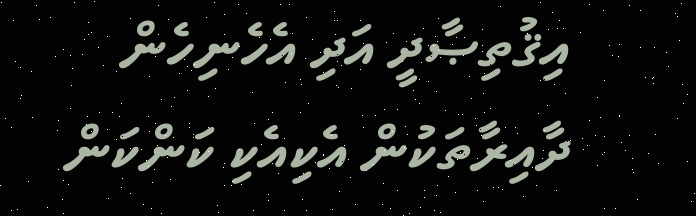އިޤުތިޞާދީ އަދި އެހެނިހެން ދާއިރާތަކުން އެކިއެކި ކަންކަން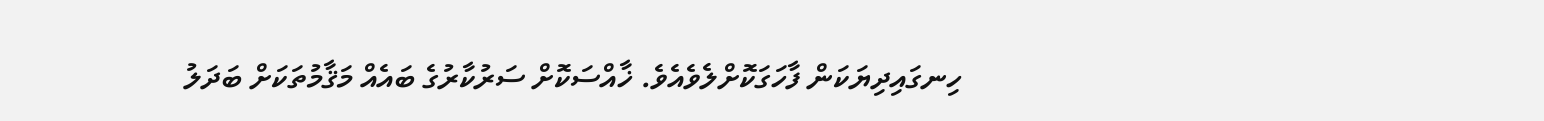ހިނގައިދިޔަކަން ފާހަގަކޮށްލެވެއެވެ. ޚާއްސަކޮށް ސަރުކާރުގެ ބައެއް މަޤާމުތަކަށް ބަދަލު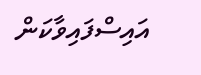އައިސްފައިވާކަން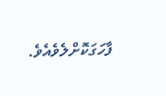ފާހަގަކޮށްލެވެއެވެ.